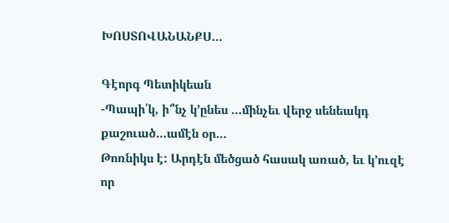ԽՈՍՏՈՎԱՆԱՆՔՍ…

Գէորգ Պետիկեան
-Պապի՛կ, ի՞նչ կ’ընես …մինչեւ վերջ սենեակդ քաշուած…ամէն օր…
Թոռնիկս է: Արդէն մեծցած հասակ առած, եւ կ’ուզէ որ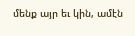մենք այր եւ կին, ամէն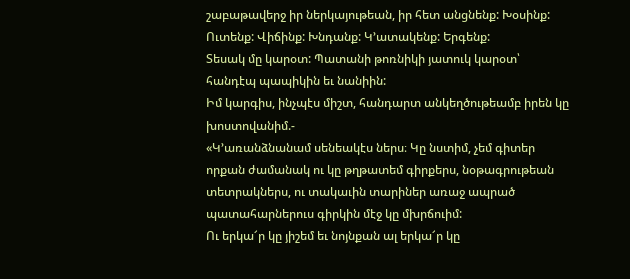շաբաթավերջ իր ներկայութեան, իր հետ անցնենք: Խօսինք: Ուտենք: Վիճինք: Խնդանք: Կ’ատակենք: Երգենք:
Տեսակ մը կարօտ: Պատանի թոռնիկի յատուկ կարօտ՝ հանդէպ պապիկին եւ նանիին:
Իմ կարգիս, ինչպէս միշտ, հանդարտ անկեղծութեամբ իրեն կը խոստովանիմ.-
«Կ’առանձնանամ սենեակէս ներս։ Կը նստիմ, չեմ գիտեր որքան ժամանակ ու կը թղթատեմ գիրքերս, նօթագրութեան տետրակներս, ու տակաւին տարիներ առաջ ապրած պատահարներուս գիրկին մէջ կը մխրճուիմ:
Ու երկա՜ր կը յիշեմ եւ նոյնքան ալ երկա՜ր կը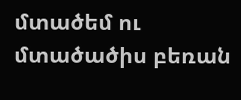մտածեմ ու մտածածիս բեռան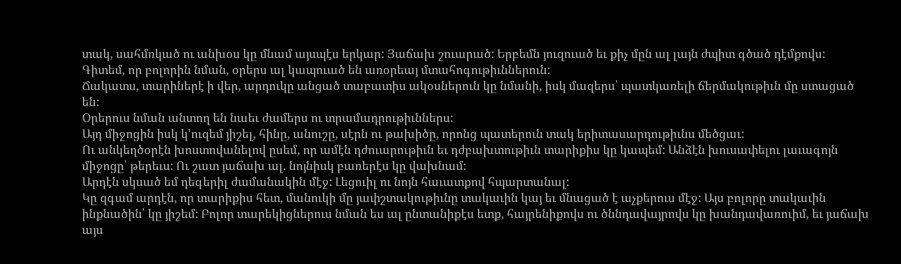տակ, սահմռկած ու անխօս կը մնամ այսպէս երկար: Յաճախ շուարած: Երբեմն յուզուած եւ քիչ մըն ալ լայն ժպիտ գծած դէմքովս:
Գիտեմ, որ բոլորին նման, օրերս ալ կապուած են առօրեայ մտահոգութիւններուն:
Ճակատս, տարիներէ ի վեր, արդուկը անցած տաբատիս ակօսներուն կը նմանի, իսկ մազերս՝ պատկառելի ճերմակութիւն մը ստացած են:
Օրերուս նման անտող են նաեւ ժամերս ու տրամադրութիւններս:
Այդ միջոցին իսկ կ’ուզեմ յիշել, հինը, անուշը, սէրն ու թախիծը, որոնց պատերուն տակ երիտասարդութիւնս մեծցաւ:
Ու անկեղծօրէն խոստովանելով ըսեմ, որ ամէն դժուարութիւն եւ դժբախտութիւն տարիքիս կը կապեմ: Անձէն խուսափելու լաւագոյն միջոցը՝ թերեւս: Ու շատ յաճախ ալ. նոյնիսկ բառերէս կը վախնամ:
Արդէն սկսած եմ դեգերիլ ժամանակին մէջ: Լեցուիլ ու նոյն հաւատքով հպարտանալ:
Կը զգամ արդէն, որ տարիքիս հետ, մանուկի մը յափշտակութիւնը տակաւին կայ եւ մնացած է աչքերուս մէջ: Այս բոլորը տակաւին ինքնածին՝ կը յիշեմ: Բոլոր տարեկիցներուս նման ես ալ ընտանիքէս ետք, հայրենիքովս ու ծննդավայրովս կը խանդավառուիմ, եւ յաճախ այս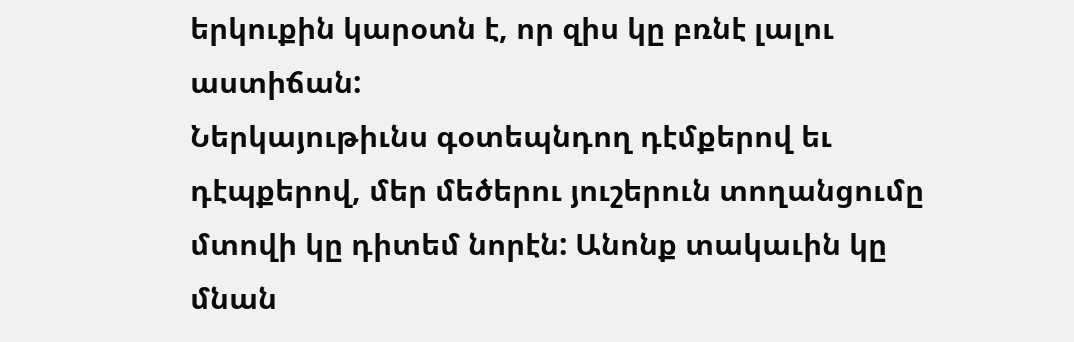երկուքին կարօտն է, որ զիս կը բռնէ լալու աստիճան:
Ներկայութիւնս գօտեպնդող դէմքերով եւ դէպքերով, մեր մեծերու յուշերուն տողանցումը մտովի կը դիտեմ նորէն: Անոնք տակաւին կը մնան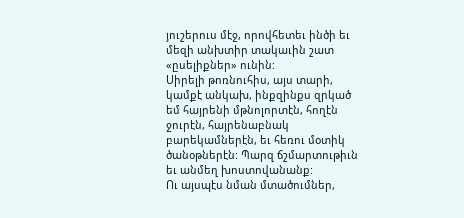յուշերուս մէջ, որովհետեւ ինծի եւ մեզի անխտիր տակաւին շատ «ըսելիքներ» ունին:
Սիրելի թոռնուհիս, այս տարի, կամքէ անկախ, ինքզինքս զրկած եմ հայրենի մթնոլորտէն, հողէն ջուրէն, հայրենաբնակ բարեկամներէն, եւ հեռու մօտիկ ծանօթներէն: Պարզ ճշմարտութիւն եւ անմեղ խոստովանանք:
Ու այսպէս նման մտածումներ,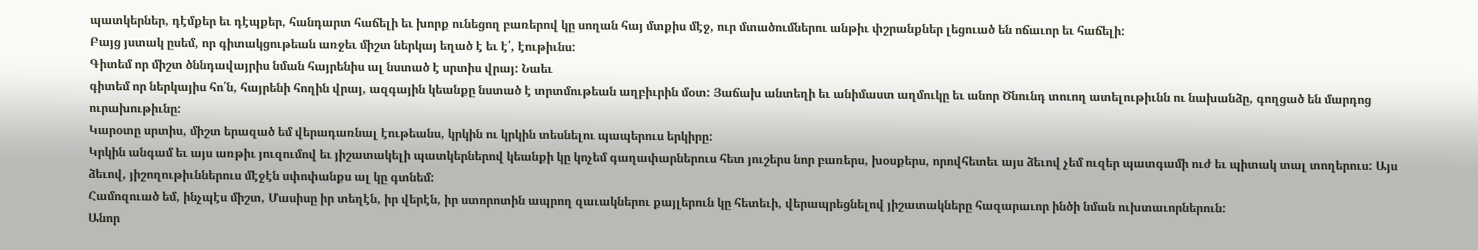պատկերներ, դէմքեր եւ դէպքեր, հանդարտ հաճելի եւ խորք ունեցող բառերով կը սողան հայ մտքիս մէջ, ուր մտածումներու անթիւ փշրանքներ լեցուած են ոճաւոր եւ հաճելի:
Բայց յստակ ըսեմ, որ գիտակցութեան առջեւ միշտ ներկայ եղած է եւ է՛, էութիւնս:
Գիտեմ որ միշտ ծննդավայրիս նման հայրենիս ալ նստած է սրտիս վրայ: Նաեւ
գիտեմ որ ներկայիս հո՛ն, հայրենի հողին վրայ, ազգային կեանքը նստած է տրտմութեան աղբիւրին մօտ: Յաճախ անտեղի եւ անիմաստ աղմուկը եւ անոր Ծնունդ տուող ատելութիւնն ու նախանձը, գողցած են մարդոց ուրախութիւնը:
Կարօտը սրտիս, միշտ երազած եմ վերադառնալ էութեանս, կրկին ու կրկին տեսնելու պապերուս երկիրը:
Կրկին անգամ եւ այս առթիւ յուզումով եւ յիշատակելի պատկերներով կեանքի կը կոչեմ գաղափարներուս հետ յուշերս նոր բառերս, խօսքերս, որովհետեւ այս ձեւով չեմ ուզեր պատգամի ուժ եւ պիտակ տալ տողերուս: Այս ձեւով, յիշողութիւններուս մէջէն սփոփանքս ալ կը գտնեմ:
Համոզուած եմ, ինչպէս միշտ, Մասիսը իր տեղէն, իր վերէն, իր ստորոտին ապրող զաւակներու քայլերուն կը հետեւի, վերապրեցնելով յիշատակները հազարաւոր ինծի նման ուխտաւորներուն:
Անոր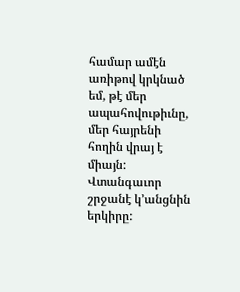համար ամէն առիթով կրկնած եմ, թէ մեր ապահովութիւնը, մեր հայրենի հողին վրայ է միայն:
Վտանգաւոր շրջանէ կ’անցնին երկիրը: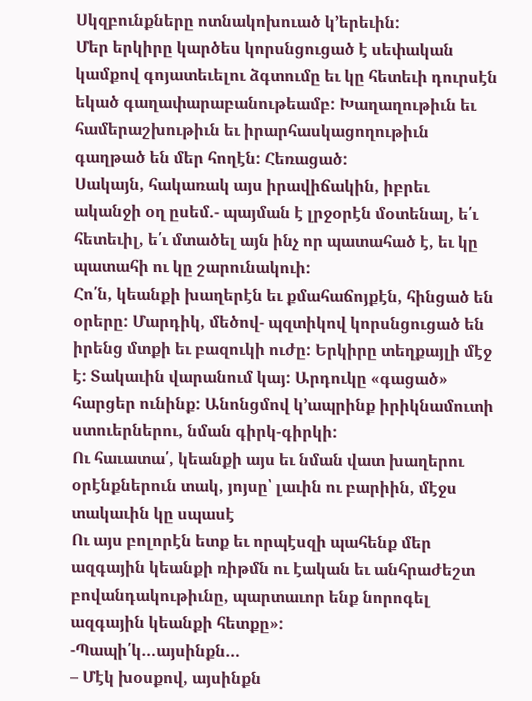Սկզբունքները ոտնակոխուած կ’երեւին:
Մեր երկիրը կարծես կորսնցուցած է սեփական կամքով գոյատեւելու ձգտումը եւ կը հետեւի դուրսէն եկած գաղափարաբանութեամբ: Խաղաղութիւն եւ համերաշխութիւն եւ իրարհասկացողութիւն գաղթած են մեր հողէն: Հեռացած:
Սակայն, հակառակ այս իրավիճակին, իբրեւ ականջի օղ ըսեմ.- պայման է լրջօրէն մօտենալ, ե՛ւ հետեւիլ, ե՛ւ մտածել այն ինչ որ պատահած է, եւ կը պատահի ու կը շարունակուի:
Հո՛ն, կեանքի խաղերէն եւ քմահաճոյքէն, հինցած են օրերը: Մարդիկ, մեծով- պզտիկով կորսնցուցած են իրենց մտքի եւ բազուկի ուժը: Երկիրը տեղքայլի մէջ է: Տակաւին վարանում կայ: Արդուկը «գացած» հարցեր ունինք: Անոնցմով կ’ապրինք իրիկնամուտի ստուերներու, նման գիրկ-գիրկի:
Ու հաւատա՛, կեանքի այս եւ նման վատ խաղերու օրէնքներուն տակ, յոյսը՝ լաւին ու բարիին, մէջս տակաւին կը սպասէ
Ու այս բոլորէն ետք եւ որպէսզի պահենք մեր ազգային կեանքի ռիթմն ու էական եւ անհրաժեշտ բովանդակութիւնը, պարտաւոր ենք նորոգել ազգային կեանքի հետքը»:
-Պապի՛կ…այսինքն…
– Մէկ խօսքով, այսինքն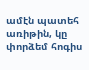ամէն պատեհ առիթին, կը փորձեմ հոգիս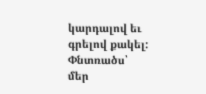կարդալով եւ գրելով քակել: Փնտռածս՝ մեր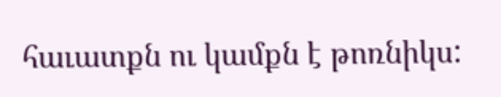հաւատքն ու կամքն է թոռնիկս: